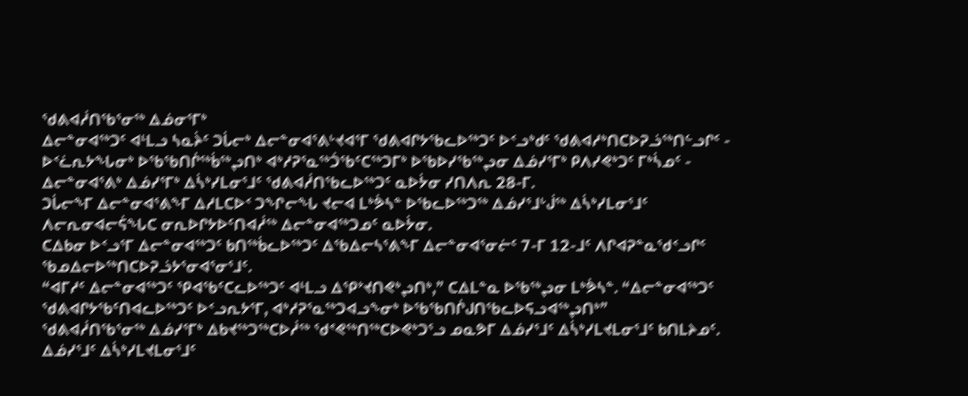ᖁᕕᐊᓲᑎᖃᕐᓂᖅ ᐃᓅᓂᕐᒥᒃ
ᐃᓕᓐᓂᐊᖅᑐᑦ ᐊᒻᒪᓗ ᓴᓇᔩᑦ ᑐᒑᓕᒃ ᐃᓕᓐᓂᐊᕐᕕᒡᔪᐊᕐᒥ ᖁᕕᐊᒋᔭᖃᓚᐅᖅᑐᑦ ᐅᑉᓗᒃᑯᑦ ᖁᕕᐊᓱᒃᑎᑕᐅᕈᓘᖅᑎᓪᓗᒋᑦ - ᐅᑉᓛᕆᔭᖓᓂᒃ ᐅᖃᖃᑎᒌᖅᑳᖅᖢᑎᒃ ᐊᒃᓱᕈᕐᓇᖅᑑᖃᑦᑕᖅᑐᒥᒃ ᐅᖃᐅᓯᖃᖅᖢᓂ ᐃᓅᓯᕐᒥᒃ ᑭᐱᓯᕙᒃᑐᑦ ᒥᒃᓵᓄᑦ - ᐃᓕᓐᓂᐊᕐᕕᒃ ᐃᓅᓯᕐᒥᒃ ᐃᓵᒃᓯᒪᓂᕐᒧᑦ ᖁᕕᐊᓲᑎᖃᓚᐅᖅᑐᑦ ᓇᐅᔮᓂ ᓯᑎᐱᕆ 28-ᒥ.
ᑐᒑᓕᖕᒥ ᐃᓕᓐᓂᐊᕐᕕᖕᒥ ᐃᓱᒪᑕᐅᑉ ᑐᖏᓕᖓ ᔪᓕᐊ ᒪᒃᕘᓴᓐ ᐅᖃᓚᐅᖅᑐᖅ ᐃᓅᓯᕐᒧᒡᒎᖅ ᐃᓵᒃᓯᒪᓂᕐᒧᑦ ᐱᓕᕆᓂᐊᓕᕌᖓᑕ ᓂᕆᐅᒋᔭᐅᑦᑎᐊᓲᖅ ᐃᓕᓐᓂᐊᖅᑐᓄᑦ ᓇᐅᔮᓂ.
ᑕᐃᑲᓂ ᐅᑉᓗᕐᒥ ᐃᓕᓐᓂᐊᖅᑐᑦ ᑲᑎᖅᑳᓚᐅᖅᑐᑦ ᐃᖃᐃᓕᓴᕐᕕᖕᒥ ᐃᓕᓐᓂᐊᕐᓂᓖᑦ 7-ᒥ 12-ᒧᑦ ᐱᒋᐊᕈᓐᓇᖁᑉᓗᒋᑦ ᖃᓄᐃᓕᐅᖅᑎᑕᐅᕈᓘᔭᕐᓂᐊᕐᓂᕐᒧᑦ.
“ᐊᒥᓱᑦ ᐃᓕᓐᓂᐊᖅᑐᑦ ᕿᐊᖃᑦᑕᓚᐅᖅᑐᑦ ᐊᒻᒪᓗ ᐃᕿᔾᔪᑎᕙᒃᖢᑎᒃ,” ᑕᐃᒪᓐᓇ ᐅᖃᖅᖢᓂ ᒪᒃᕘᓴᓐ. “ᐃᓕᓐᓂᐊᖅᑐᑦ ᖁᕕᐊᒋᔭᖃᑦᑎᐊᓚᐅᖅᑐᑦ ᐅᑉᓗᕆᔭᕐᒥ, ᐊᒃᓱᕈᕐᓇᖅᑐᐊᓗᖕᓂᒃ ᐅᖃᖃᑎᒌᒍᑎᖃᓚᐅᕋᓗᐊᖅᖢᑎᒃ”
ᖁᕕᐊᓲᑎᖃᕐᓂᖅ ᐃᓅᓯᕐᒥᒃ ᐃᑲᔪᖅᑐᖅᑕᐅᓲᖅ ᖁᕝᕙᖅᑎᖅᑕᐅᕙᒃᑐᕐᓗ ᓄᓇᕗᒥ ᐃᓅᓯᕐᒧᑦ ᐃᓵᒃᓯᒪᔪᒪᓂᕐᒧᑦ ᑲᑎᒪᔨᓄᑦ.
ᐃᓅᓯᕐᒧᑦ ᐃᓵᒃᓯᒪᔪᒪᓂᕐᒧᑦ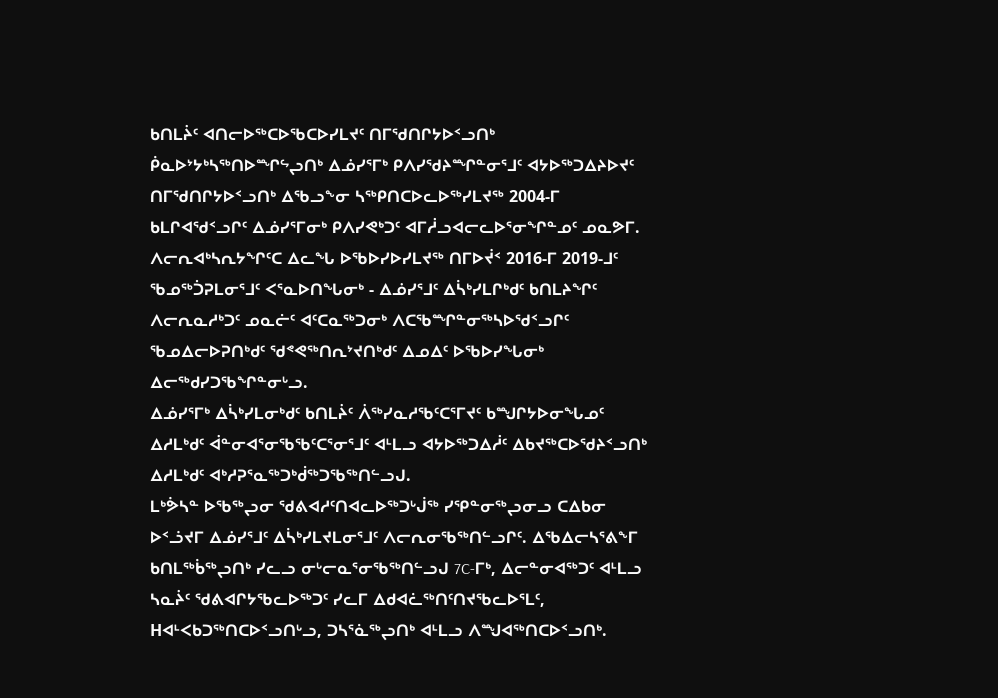ᑲᑎᒪᔩᑦ ᐊᑎᓕᐅᖅᑕᐅᖃᑕᐅᓯᒪᔪᑦ ᑎᒥᖁᑎᒋᔭᐅᑉᓗᑎᒃ ᑮᓇᐅᔾᔭᒃᓴᖅᑎᐅᙱᖦᖢᑎᒃ ᐃᓅᓯᕐᒥᒃ ᑭᐱᓯᖁᔨᙱᓐᓂᕐᒧᑦ ᐊᔭᐅᖅᑐᐃᔨᐅᔪᑦ ᑎᒥᖁᑎᒋᔭᐅᑉᓗᑎᒃ ᐃᖃᓗᖕᓂ ᓴᖅᑭᑎᑕᐅᓚᐅᖅᓯᒪᔪᖅ 2004-ᒥ ᑲᒪᒋᐊᖁᑉᓗᒋᑦ ᐃᓅᓯᕐᒥᓂᒃ ᑭᐱᓯᕙᒃᑐᑦ ᐊᒥᓲᓗᐊᓕᓚᐅᕐᓂᖏᓐᓄᑦ ᓄᓇᕗᒥ. ᐱᓕᕆᐊᒃᓴᕆᔭᖏᑦᑕ ᐃᓚᖓ ᐅᖃᐅᓯᐅᓯᒪᔪᖅ ᑎᒥᐅᔫᑉ 2016-ᒥ 2019-ᒧᑦ ᖃᓄᖅᑑᕈᒪᓂᕐᒧᑦ ᐸᕐᓇᐅᑎᖓᓂᒃ - ᐃᓅᓯᕐᒧᑦ ᐃᓵᒃᓯᒪᒋᒃᑯᑦ ᑲᑎᒪᔨᖏᑦ ᐱᓕᕆᓇᓱᒃᑐᑦ ᓄᓇᓖᑦ ᐊᑦᑕᓇᖅᑐᓂᒃ ᐱᑕᖃᙱᓐᓂᖅᓴᐅᖁᑉᓗᒋᑦ ᖃᓄᐃᓕᐅᕈᑎᒃᑯᑦ ᖁᕝᕙᖅᑎᕆᔾᔪᑎᒃᑯᑦ ᐃᓄᐃᑦ ᐅᖃᐅᓯᖓᓂᒃ ᐃᓕᖅᑯᓯᑐᖃᖏᓐᓂᒡᓗ.
ᐃᓅᓯᕐᒥᒃ ᐃᓵᒃᓯᒪᓂᒃᑯᑦ ᑲᑎᒪᔩᑦ ᐲᖅᓯᓇᓱᖃᑦᑕᕐᒥᔪᑦ ᑲᙳᒋᔭᐅᓂᖓᓄᑦ ᐃᓱᒪᒃᑯᑦ ᐋᓐᓂᐊᕐᓂᖃᖃᑦᑕᕐᓂᕐᒧᑦ ᐊᒻᒪᓗ ᐊᔭᐅᖅᑐᐃᓲᑦ ᐃᑲᔪᖅᑕᐅᖁᔨᑉᓗᑎᒃ ᐃᓱᒪᒃᑯᑦ ᐊᒃᓱᕈᕐᓇᖅᑐᒃᑰᖅᑐᖃᖅᑎᓪᓗᒍ.
ᒪᒃᕘᓴᓐ ᐅᖃᖅᖢᓂ ᖁᕕᐊᓱᑦᑎᐊᓚᐅᖅᑐᒡᒎᖅ ᓯᕿᓐᓂᖅᖢᓂᓗ ᑕᐃᑲᓂ ᐅᑉᓘᔪᒥ ᐃᓅᓯᕐᒧᑦ ᐃᓵᒃᓯᒪᔪᒪᓂᕐᒧᑦ ᐱᓕᕆᓂᖃᖅᑎᓪᓗᒋᑦ. ᐃᖃᐃᓕᓴᕐᕕᖕᒥ ᑲᑎᒪᖅᑳᖅᖢᑎᒃ ᓯᓚᓗ ᓂᒡᓕᓇᕐᓂᖃᖅᑎᓪᓗᒍ 7C-ᒥᒃ, ᐃᓕᓐᓂᐊᖅᑐᑦ ᐊᒻᒪᓗ ᓴᓇᔩᑦ ᖁᕕᐊᒋᔭᖃᓚᐅᖅᑐᑦ ᓯᓚᒥ ᐃᑯᐊᓛᖅᑎᑦᑎᔪᖃᓚᐅᕐᒪᑦ, Hᐊᒻᐸᑲᑐᖅᑎᑕᐅᑉᓗᑎᒡᓗ, ᑐᓴᕐᓈᖅᖢᑎᒃ ᐊᒻᒪᓗ ᐱᙳᐊᖅᑎᑕᐅᑉᓗᑎᒃ.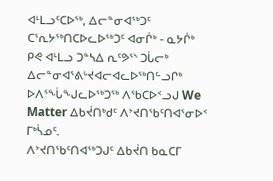ᐊᒻᒪᓗᑦᑕᐅᖅ, ᐃᓕᓐᓂᐊᖅᑐᑦ ᑕᕐᕆᔭᖅᑎᑕᐅᓚᐅᖅᑐᑦ ᐊᓂᒌᒃ - ᓇᔭᒌᒃ ᑭᕙ ᐊᒻᒪᓗ ᑐᓐᓴᐃ ᕆᑦᕗᕐᔅ ᑐᒑᓕᒃ ᐃᓕᓐᓂᐊᕐᕕᒡᔪᐊᓕᐊᓚᐅᖅᑎᓪᓗᒋᒃ ᐅᐱᕐᖔᖑᓚᐅᖅᑐᖅ ᐱᖃᑕᐅᑉᓗᒍ We Matter ᐃᑲᔫᑎᒃᑯᑦ ᐱᔾᔪᑎᖃᑦᑎᐊᕐᓂᐅᑉ ᒥᒃᓵᓄᑦ.
ᐱᔾᔪᑎᖃᑦᑎᐊᖅᑐᒍᑦ ᐃᑲᔫᑎ ᑲᓇᑕᒥ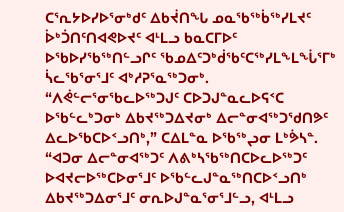ᑕᕐᕆᔭᐅᓯᐅᕐᓂᒃᑯᑦ ᐃᑲᔫᑎᖓ ᓄᓇᖃᖅᑳᖅᓯᒪᔪᑦ ᐆᒃᑑᑎᑦᑎᐊᕙᐅᔪᑦ ᐊᒻᒪᓗ ᑲᓇᑕᒥᐅᑦ ᐅᖃᐅᓯᖃᖅᑎᓪᓗᒋᑦ ᖃᓄᐃᑦᑐᒃᑰᖃᑦᑕᖅᓯᒪᖕᒪᖔᕐᒥᒃ ᓵᓚᖃᕐᓂᕐᒧᑦ ᐊᒃᓱᕈᕐᓇᖅᑐᓂᒃ.
“ᐱᕚᓪᓕᕐᓂᖃᓚᐅᖅᑐᒍᑦ ᑕᐅᑐᒍᓐᓇᓚᐅᕋᑉᑕ ᐅᖃᓪᓚᒃᑐᓂᒃ ᐃᑲᔪᖅᑐᐃᔪᓂᒃ ᐃᓕᓐᓂᐊᖅᑐᖁᑎᕗᑦ ᐃᓚᐅᖃᑕᐅᑉᓗᑎᒃ,” ᑕᐃᒪᓐᓇ ᐅᖃᖅᖢᓂ ᒪᒃᕘᓴᓐ. “ᐊᑐᓂ ᐃᓕᓐᓂᐊᖅᑐᑦ ᐱᕕᒃᓴᖃᖅᑎᑕᐅᓚᐅᖅᑐᑦ ᐅᐊᔪᓕᐅᖅᑕᐅᓂᕐᒧᑦ ᐅᖃᓪᓚᒍᓐᓇᖅᑎᑕᐅᑉᓗᑎᒃ ᐃᑲᔪᖅᑐᐃᓂᕐᒧᑦ ᓂᕆᐅᒍᓐᓇᕐᓂᕐᒧᓪᓗ, ᐊᒻᒪᓗ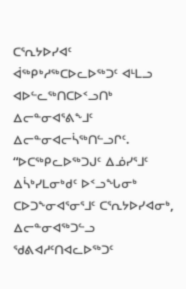ᑕᕐᕆᔭᐅᓯᐊᑦ ᐋᖅᑭᒃᓱᖅᑕᐅᓚᐅᖅᑐᑦ ᐊᒻᒪᓗ ᐊᐅᓪᓚᖅᑎᑕᐅᑉᓗᑎᒃ ᐃᓕᓐᓂᐊᕐᕕᖕᒧᑦ ᐃᓕᓐᓂᐊᓕᓵᖅᑎᓪᓗᒋᑦ.
“ᐅᑕᖅᑭᓚᐅᖅᑐᒍᑦ ᐃᓅᓯᕐᒧᑦ ᐃᓵᒃᓯᒪᓂᒃᑯᑦ ᐅᑉᓗᖓᓂᒃ ᑕᐅᑐᖕᓂᐊᕐᓂᕐᒧᑦ ᑕᕐᕆᔭᐅᓯᐊᓂᒃ, ᐃᓕᓐᓂᐊᖅᑐᓪᓗ ᖁᕕᐊᓱᑦᑎᐊᓚᐅᖅᑐᑦ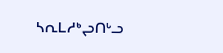ᓴᕆᒪᓱᒃᖢᑎᒡᓗ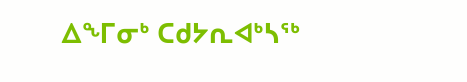ᐃᖕᒥᓂᒃ ᑕᑯᔭᕆᐊᒃᓴᖅ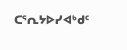ᑕᕐᕆᔭᐅᓯᐊᒃᑯᑦ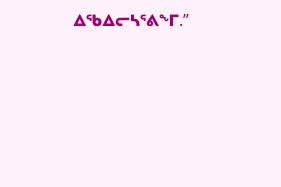ᐃᖃᐃᓕᓴᕐᕕᖕᒥ.”